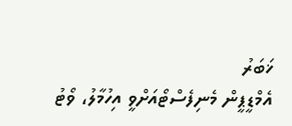ޚަބަރު
އެމްޑީޕީން މެނިފެސްޓޯއަށްވީ އިހުމާލު، ވޯޓު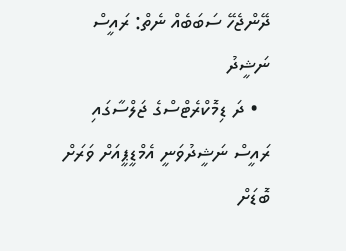ދޭންޖެހޭ ސަބަބެއް ނެތް: ރައީސް ނަޝީދު
  • ދަ ޑިމޮކްރެޓްސްގެ ޖަލްސާގައި ރައީސް ނަޝީދުވަނީ އެމްޑީޕީއަށް ވަރަށް ބޮޑަށް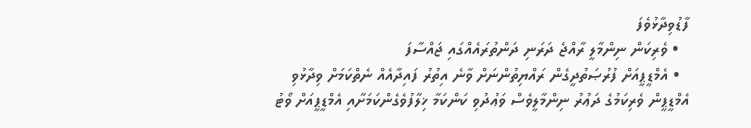ފާޑުވިދާޅުވެފަ
  • ވެރިކަން ނިންމާލީ ރާއްޖެ ދަރަނި ދަންތުރައެއްގައި ޖައްސާފަ
  • އެމްޑީޕީއަށް ފުރުޞަތުދީގެން ރައްޔިތުންނަށް ވާނެ އިތުރު ފައިދާއެއް ނެތްކަމަށް ވިދާޅުވި
އެމްޑީޕީން ވެރިކަމުގެ ދަޢުރު ނިންމާލީވެސް ވަޢުދުވި ކަންކަމާ ޚިލާފުވެގެންކަމަށާއި އެމްޑީޕީއަށް ވޯޓު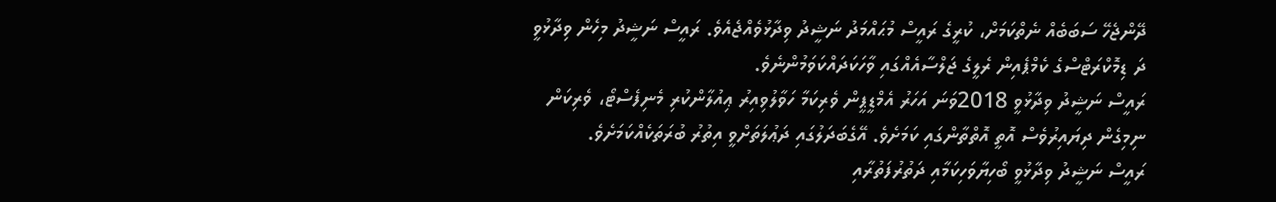ދޭންޖެހޭ ސަބަބެއް ނެތްކަމަށް، ކުރީގެ ރައީސް މުޙައްމަދު ނަޝީދު ވިދާޅުވެއްޖެއެވެ. ރައީސް ނަޝީދު މިހެން ވިދާޅުވީ ދަ ޑިމޮކްރަޓްސްގެ ކެމްޕެއިން ރެލީގެ ޖަލްސާއެއްގައި ވާހަކަދައްކަވަމުންނެވެ.
ރައީސް ނަޝީދު ވިދާޅުވީ 2018ވަނަ އަހަރު އެމްޑީޕީން ވެރިކަމާ ހަވާލުވިއިރު ޢިއުލާންކުރި މެނިފެސްޓޯ، ވެރިކަން ނިމިގެން ދިޔައިރުވެސް އޮތީ އޮތްތާންގައި ކަމަށެވެ. އޭގެބަދަލުގައި ދަޢުލަތަށްވީ އިތުރު ބުރަތަކެއްކަމަށެވެ.
ރައީސް ނަޝީދު ވިދާޅުވީ ބޯހިޔާވަހިކަމާއި ދަތުރުފަތުރާއި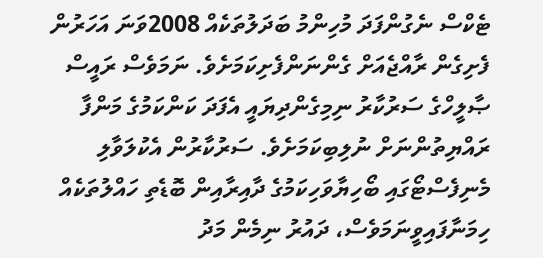ޓެކްސް ނެގުންފަދަ މުހިންމު ބަދަލުތަކެއް 2008ވަނަ އަހަރުން ފެށިގެން ރާއްޖެއަށް ގެންނަންފެށިކަމަށެވެ. ނަމަވެސް ރައީސް ޞާލީހްގެ ސަރުކާރު ނިމިގެންދިޔައީ އެފަދަ ކަންކަމުގެ މަންފާ ރައްޔިތުންނަށް ނުލިބިކަމަށެވެ. ސަރުކާރުން އެކުލަވާލި މެނިފެސްޓޯގައި ބޯހިޔާވަހިކަމުގެ ދާއިރާއިން ބޮޑެތި ހައްލުތަކެއް ހިމަނާފައިވީނަމަވެސް، ދައުރު ނިމެން މަދު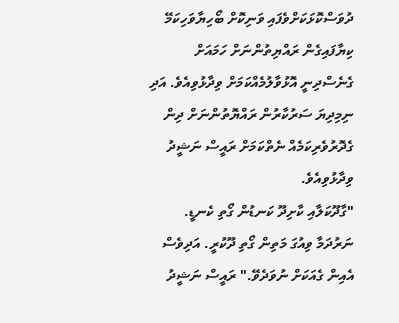ދުވަސްކޮޅަކަށްވެފައި ވަނިކޮށް ބޯހިޔާވަހިކަމޭ ކިޔާފައިގެން ރައްޔިތުންނަށް ހަމައަށް ގެނެސްދިނީ އޮޅުވާލުމެއްކަމަށް ވިދާޅުވިއެވެ. އަދި ނިމިދިޔަ ސަރުކާރުން ރައްޔޮތުންނަށް ދިން ގެދޮރުވެރިކަމެއް ނެތްކަމަށް ރައީސް ނަޝީދު ވިދާޅުވިއެވެ.
"ގާދޫކަލާއި ކާށިދޫ ކަނޑުން ގޯތި ކެނޑީ. ނަރުދަމާ ވިއުގަ މަތިން ގޯތި ދޫކުރީ. އަދިވެސް އެއިން ގެއަކަށް ނުވަދެވޭ." ރައީސް ނަޝީދު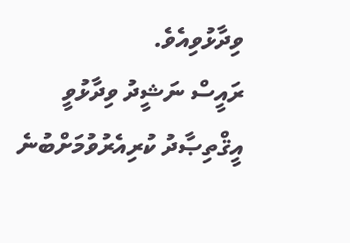ވިދާޅުވިއެވެ.
ރައީސް ނަޝީދު ވިދާޅުވީ އީޤްތިޞާދު ކުރިއެރުވުމަށްބުނެ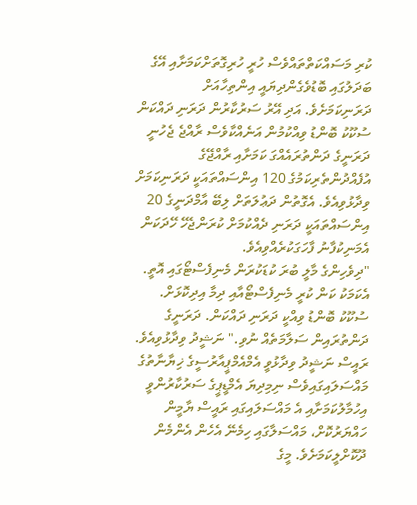ކުރި މަސައްކަތްތައްވެސް ހުރީ ހުރިގޮތަށްކަމަށާއި އޭގެ ބަދަލުގައި ބޮޑުވެގެންދިޔައީ އިންތިހާއަށް ދަރަނިކަމަށެވެ. އަދި އޭރު ސަރުކާރުން ދަރަނި ދައްކަން ސުކޫކު ބޮންޑު ވިއްކުމުން އަނެއްކާވެސް ރާއްޖެ ޖެހުނީ ދަރަނީގެ ދަންތުރައެއްގަ ކަމަށާއި ރާއްޖޭގެ އުފެއްދުންތެރިކަމުގެ 120 އިންސައްތައަކީ ދަރަނިކަމަށް ވިދާޅުވިއެވެ. އެގޮތުން ދަޢުލަތަށް ލިބޭ އާމްދަނީގެ 20 އިންސައްތައަކީ ދަރަނި ދެއްކުމަށް ކުރަންޖެހޭ ހޭދަކަން އެމަނިކުފާނު ފާހަގަކުރެއްވިއެވެ.
"ދިވެހިންގެ މާލީ ބުރަ ކުޑަކުރަން މެނިފެސްޓޯގައި އޮތީ. އެކަމަކު ކަން ކުރީ މެނިފެސްޓޯއާއި ދިމާ އިދިކޮޅަށް. ސުކޫކު ބޮންޑު ވިއްކީ ދަރަނި ދައްކަން. ދަރަނީގެ ދަންތުރައިން ސަލާމަތެއް ނުވި." ނަޝީދު ވިދާޅުވިއެވެ.
ރައީސް ނަޝީދު ވިދާޅުވީ އެމްއެމްޕީއާރުސީގެ ޚިޔާނާތުގެ މައްސަލައިގައިވެސް ނިމިދިޔަ އެމްޑީޕީގެ ސަރުކާރުންވީ އިހުމާލުކަމަށާއި އެ މައްސަލައިގައި ރައީސް ޔާމީން ހައްޔަރުކޮށް، މައްސަލާގައި ހިމެނޭ އެހެން އެންމެން ދޫކޮށްލީކަމަށެވެ. މީގެ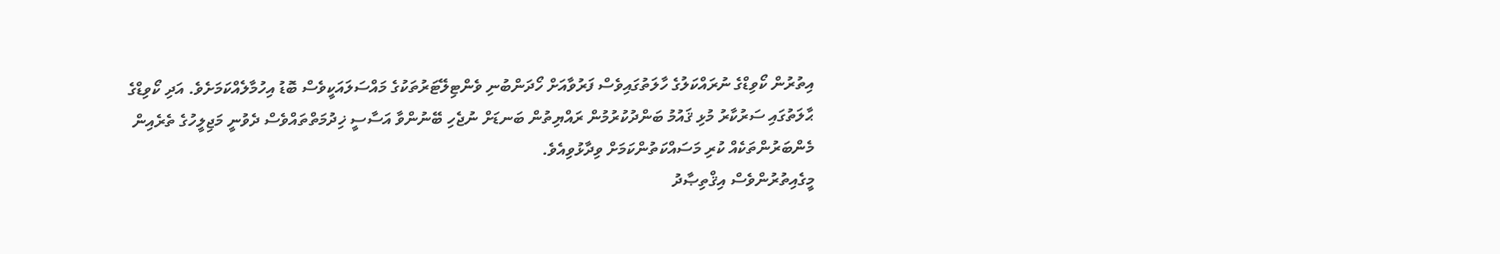އިތުރުން ކޯވިޑްގެ ނުރައްކަލުގެ ހާލަތުގައިވެސް ފަރުވާއަށް ހޯދަންބުނި ވެންޓިލޭޓަރުތަކުގެ މައްސަލައަކީވެސް ބޮޑު އިހުމާލެއްކަމަށެވެ. އަދި ކޯވިޑްގެ ޙާލަތުގައި ސަރުކާރު މުޅި ޤައުމު ބަންދުކުރުމުން ރައްޔިތުން ބަނޑަށް ނުޖެހި ބޭނުންވާ އަސާސީ ޚިދުމަތްތައްވެސް ދެވުނީ މަޖިލީހުގެ ތެރެއިން މެންބަރުންތަކެއް ކުރި މަސައްކަތުންކަމަށް ވިދާޅުވިއެވެ.
މީގެއިތުރުންވެސް އިޤްތިޞާދު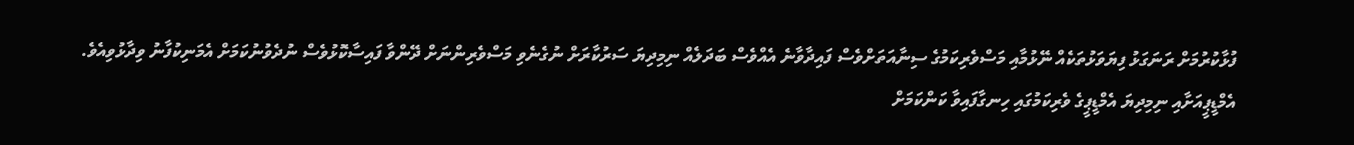ފުޅާކުރުމަށް ރަނަގަޅު ފިޔަވަޅުތަކެއް ނޭޅުމާއި މަސްވެރިކަމުގެ ސިނާއަތަށްވެސް ފައިދާވާނެ އެއްވެސް ބަދަލެއް ނިމިދިޔަ ސަރުކާރަށް ނުގެނެވި މަސްވެރިންނަށް ދޭންވާ ފައިސާކޮޅުވެސް ނުދެވުނުކަމަށް އެމަނިކުފާނު ވިދާޅުވިއެވެ.
އެމްޑީޕީއަށާއި ނިމިދިޔަ އެމްޑީޕީގެ ވެރިކަމުގައި ހިނގާފައިވާ ކަންކަމަށް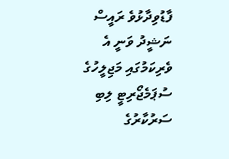ފާޑުވިދާޅުވެ ރައީސް ނަޝީދު ވަނީ އެ ވެރިކަމުގައި މަޖިލީހުގެ ސުޕަމެޖޯރިޓީ ލިބި ސަރުކާރުގެ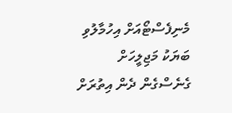މެނިފެސްޓޯއަށް އިހުމާލުވި ބަޔަކު މަޖިލީހަށް ގެނެސްގެން ދެން އިތުރަށް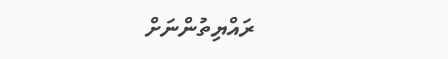ރައްޔިތުންނަށް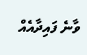ވާނެ ފައިދާއެއް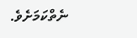ނެތްކަމަށެވެ.